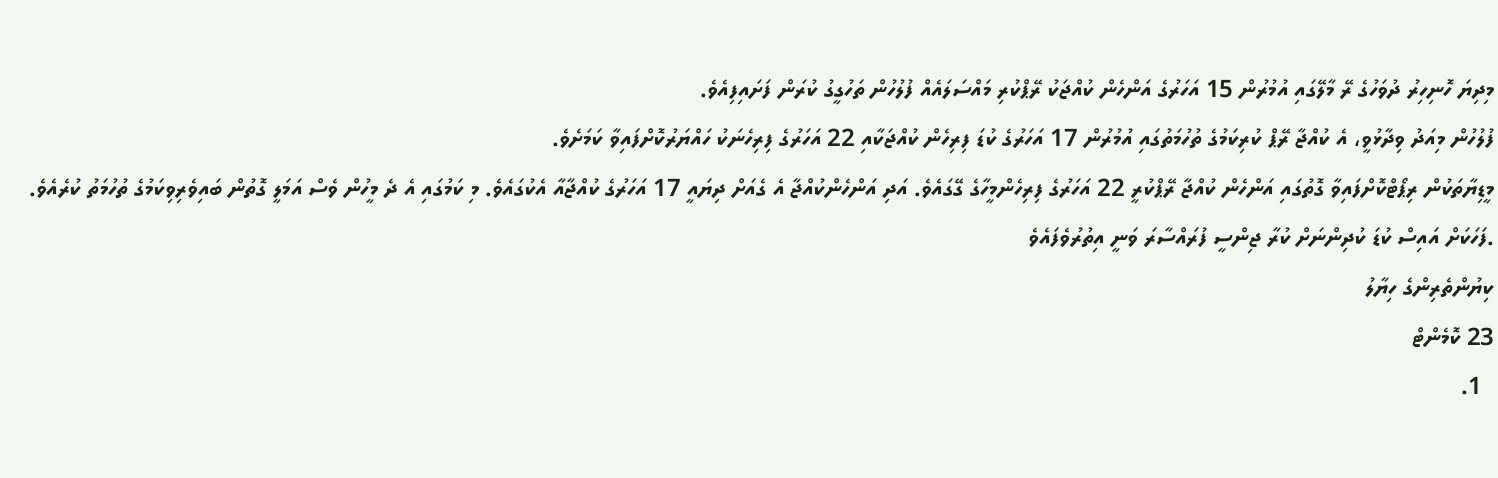މިދިޔަ ހޮނިހިރު ދުވަހުގެ ރޭ މާލޭގައި އުމުރުން 15 އަހަރުގެ އަންހެން ކުއްޖަކު ރޭޕްކުރި މައްސަލައެއް ފުލުހުން ތަހުގީގު ކުރަން ފަށައިފިއެވެ.
ފުލުހުން މިއަދު ވިދާޅުވީ، އެ ކުއްޖާ ރޭޕް ކުރިކަމުގެ ތުހުމަތުގައި އުމުރުން 17 އަހަރުގެ ކުޑަ ފިރިހެން ކުއްޖަކާއި 22 އަހަރުގެ ފިރިހެނަކު ހައްޔަރުކޮށްފައިވާ ކަމަށެވެ.
މީޑިޔާތަކުން ރިޕޯޓްކޮށްފައިވާ ގޮތުގައި އަންހެން ކުއްޖާ ރޭޕްކުރީ 22 އަހަރުގެ ފިރިހެންމީހާގެ ގޭގައެވެ. އަދި އަންހެންކުއްޖާ އެ ގެއަށް ދިޔައީ 17 އަހަރުގެ ކުއްޖާއާ އެކުގައެވެ. މި ކަމުގައި އެ ދެ މީހުން ވެސް އަމަލީ ގޮތުން ބައިވެރިވިކަމުގެ ތުހުމަތު ކުރެއެވެ.
.ފަހަކަށް އައިސް ކުޑަ ކުދިންނަށް ކުރާ ޖިންސީ ފުރައްސާރަ ވަނީ އިތުރުވެފައެވެ
ކިޔުންތެރިންގެ ހިޔާލު
23 ކޮމެންޓް
  1.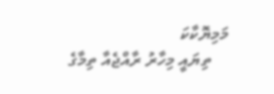މަމިޔޮކާކަ
    ތިޔައީ މިހާރު ރާއްޖެއާ ތިމާގެ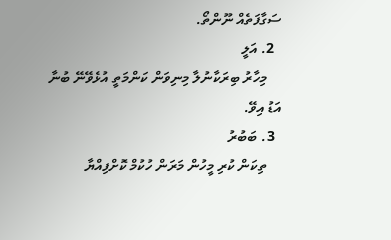ސަގާފަތެއް ނޫންތޯ.
  2. އަލީ
    މިހާރު ބިރަކާނުލާ މިނިވަން ކަންމަތީ އުޅެވޭނޭ ބުނާ އަޑު އިވޭ.
  3. ބަބުރު
    ތިކަން ކުރި މީހުން މަރަން ހުކުމް ކޮށްފިއްޔާ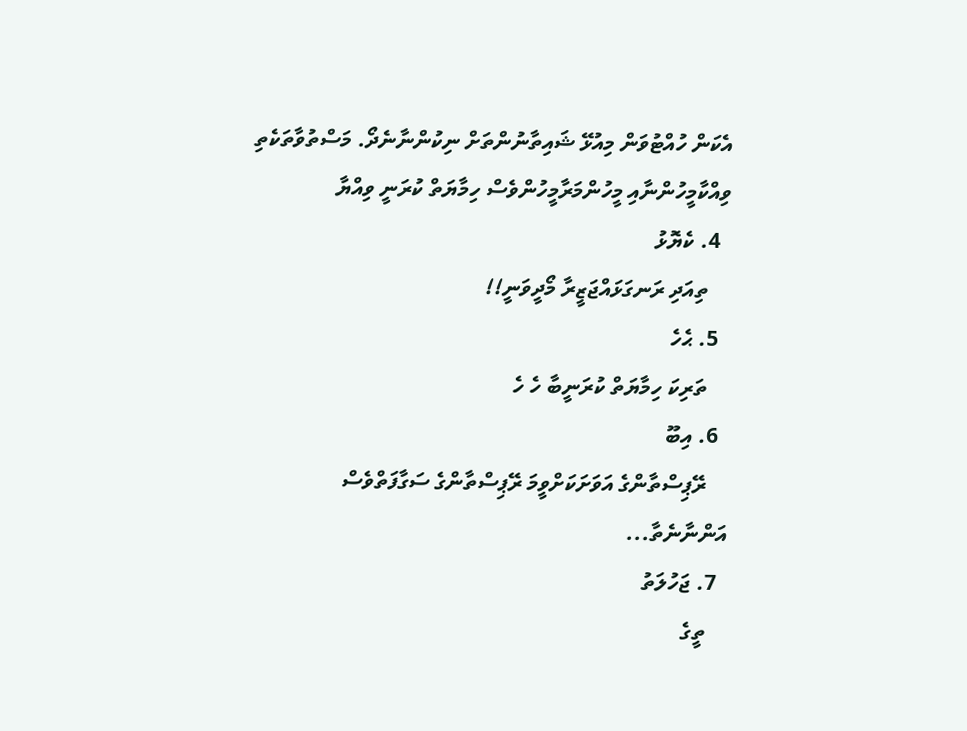އެކަން ހުއްޓުވަން މިއުޅޭ ޝައިތާނުންތަށް ނިކުންނާނެދޯ. މަސްތުވާތަކެތި ވިއްކާމީހުންނާއި މީހުންމަރާމީހުންވެސް ހިމާޔަތް ކުރަނީ ވިއްޔާ
  4. ކެޔޮޅު
    ތިއަދި ރަނގަޅައްޖަޒީރާ މޯދީވަނީ!!
  5. ޙެހެ
    ތަރިކަ ހިމާޔަތް ކުރަނީބާ ހެ ހެ
  6. އިބޫ
    ރޭޕިސްތާންގެ އަވަށަކަށްވީމަ ރޭޕިސްތާންގެ ސަގާފަތްވެސް އަންނާނެތާ...
  7. ޖަހުލަތު
    ތީގެ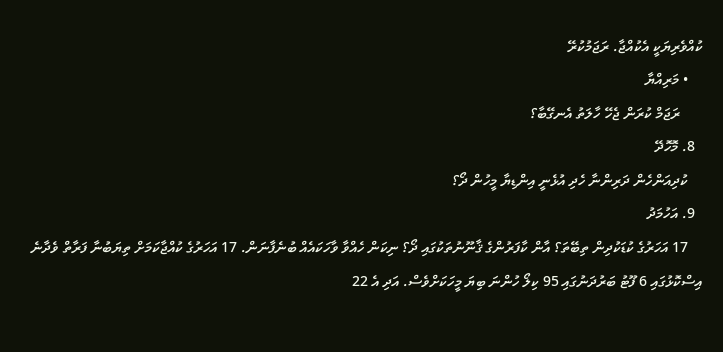ކުއްވެރިޔަކީ އެކުއްޖާ. ރަޖަމުކުރޭ
    • މަރިއްޔާ
      ރަޖަމް ކުރަން ޖެހޭ ހާލަތު އެނގޭބާ؟
  8. މޮހޮދޭ
    ކުދިއަންހެން ދަރިންނާ ހެދި އުޅެނީ އިންޑިޔާ މީހުން ދޯ؟
  9. އަހުމަދު
    17 އަހަރުގެ ކުޑަކުދިން ތިބޭތަ؟ އާން ކާފަރުންގެ ޤާނޫނުތަކުގައި ދޯ؟ ނިކަން ހެއްވާ ވާހަކައެއް ބުނެފާނަން. 17 އަހަރުގެ ކުއްޖާކަމަށް ތިޔަބުނާ ފަރާތް ވެދާނެ އިސްކޮޅުގައި 6 ފޫޓު ބަރުދަނުގައި 95 ކިލޯ ހުންނަ ބިޔަ މީހަކަށްވެސް. އަދި އެ 22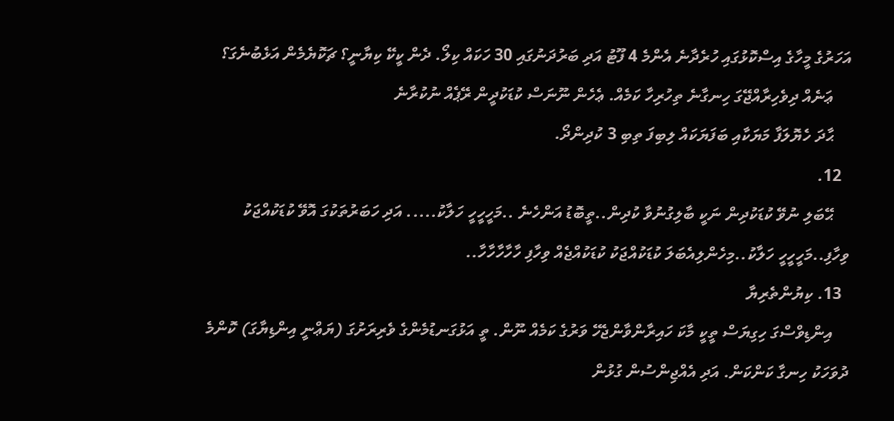އަހަރުގެ މީހާގެ އިސްކޮޅުގައި ހުރެދާނެ އެންމެ 4 ފޫޓު އަދި ބަރުދަނުގައި 30 ހަކައް ކިލޯ. ދެން ކީކޭ ކިޔާނީ؟ ޗަކޮޔެމެން އަޅެބުނެގަ؟
    ޢަނެއް ދިވެހިރާއްޖޭގަ ހިނގާނެ ތިހުރިހާ ކަމެއް. ޢެހެން ނޫނަސް ކުޑަކުދީން ރޭޕެއް ނުކުރާނެ
    ޙާދަ ހެޔޮލަފާ މަޔަކާއި ބަފަޔަކައް ލިބިފަ ތިބި 3 ކުދިންދޯ.
  12.
    ޙޭބަލި ނުވޭ ކުޑަކުދިން ނަކީ ބާލިގުނުވާ ކުދިން..ތީބޮޑު އަންހެނެ ..މަހީހީހީ ހަލާކު..... އަދި ހަބަރުތަކުގަ އޮވޭ ކުޑަކުއްޖަކު ވިހާފި..މަހީހީހީ ހަލާކު..މިހެންލިއެބަލަ ކުޑަކުއްޖަކު ކުޑަކުއްޖެއް ވިހާފި ހާހާހާހާހާ..
  13. ކިޔުންތެރިޔާ
    އިންޑިވްސްގަ ހިގިޔަސް ތީކީ މާކަ ހައިރާންވާންޖެހޭ ވަރުގެ ކަމެއް ނޫން. ތީ އަޅުގަނޑުމެންގެ ވެރިރަށުގަ (ޔަޢްނީ އިންޑިޔާގަ) ކޮންމެ ދުވަހަކު ހިނގާ ކަންކަން. އަދި އެއްޖިންސުން ގުޅުން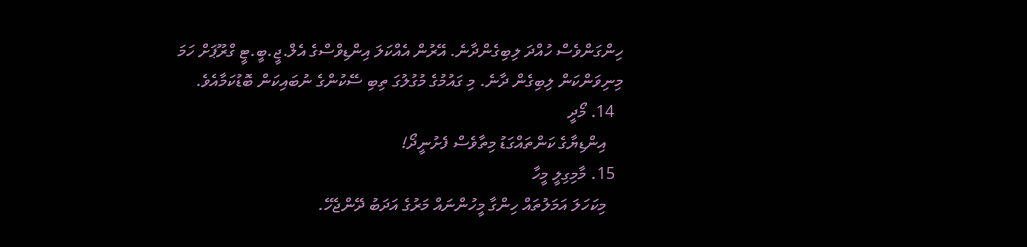ހިންގަންވެސް ހުއްދަ ލިބިގެންދާނެ. އޭރުން އެއްކަލަ އިންޑިވްސްގެ އެލް.ޖީ.ބީ.ޓީ ގްރޫޕަށް ހަމަ މިނިވަންކަން ލިބިގެން ދާނެ. މި ގައުމުގެ މުގުލުގަ ތިބި ސޭކުންގެ ނުބައިކަން ބޮޑުކަމާއެވެ.
  14. މޯދީ
    އިންޑިޔާގެ ކަންތައްގަޑު މިތާވެސް ފެށުނީދޯ!
  15. މާމިގިލީ މީހާ
    މިކަހަލަ އަމަލުތައް ހިންގާ މީހުންނައް މަރުގެ އަދަބު ދޭންޖެހޭ.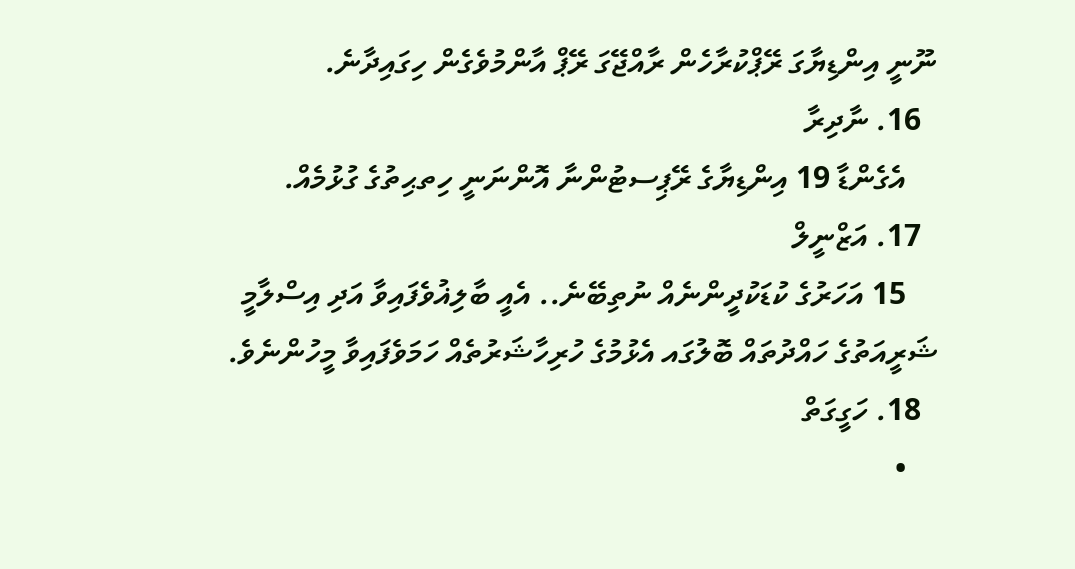ނޫނީ އިންޑިޔާގަ ރޭޕްކުރާހެން ރާއްޖޭގަ ރޭޕް އާންމުވެގެން ހިގައިދާނެ.
  16. ނާދިރާ
    އެގެންޑާ 19 އިންޑިޔާގެ ރޭޕިސޓުންނާ އޮންނަނީ ހިތޙިތުގެ ގުޅުމެއް.
  17. އަޒްނީލް
    15 އަހަރުގެ ކުޑަކުދީންނެއް ނުތިބޭނެ.. އެއީ ބާލިޣުވެފައިވާ އަދި އިސްލާމީ ޝަރީއަތުގެ ހައްދުތައް ބޮލުގައ އެޅުމުގެ ހުރިހާޝަރުތެއް ހަމަވެފައިވާ މީހުންނެވެ.
  18. ހަގީގަތް
    •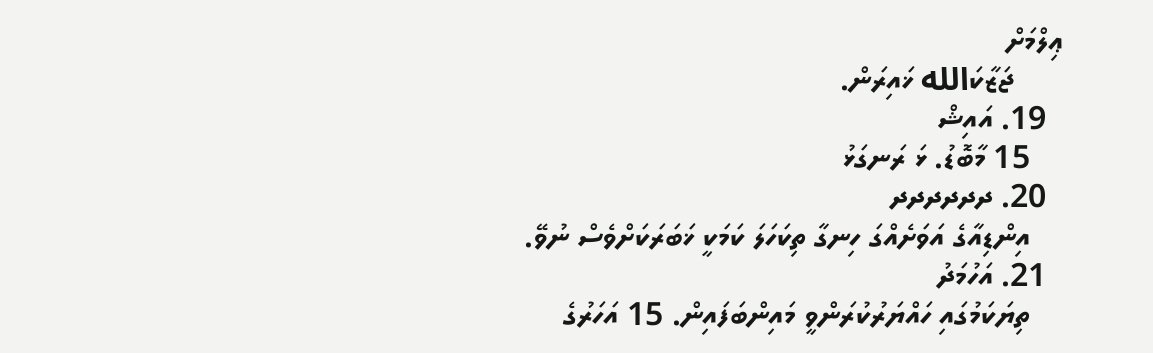ޢިލްމަށް
      ޖަޒާކަالله ޚައިރަން.
  19. އައިޝް
    15 މާބޮޑު. ޅަ ރަނގަޅު
  20. ދދދދދދ
    އިންޑިއާގެ އަވަށެއްގަ ހިނގާ ތިކަހަލަ ކަމަކީ ޚަބަރަކަށްވެސް ނުވޭ.
  21. އަހުމަދު
    ތިޔަކަމުގައި ހައްޔަރުކުރަންވީ މައިންބަފައިން. 15 އަހަރުގެ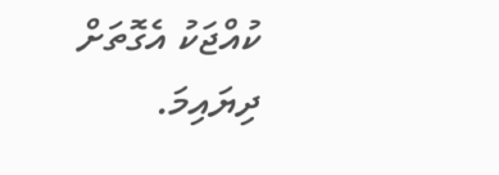ކުއްޖަކު އެގޮތަށް ދިޔައިމަ.